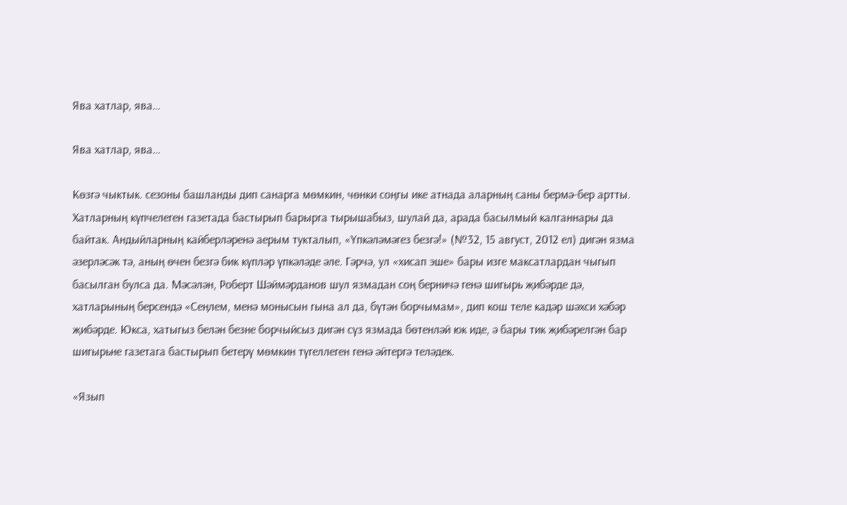Ява хатлар, ява…

Ява хатлар, ява…

Көзгә чыктык. сезоны башланды дип санарга мөмкин, чөнки соңгы ике атнада аларның саны бермә-бер артты. Хатларның күпчелеген газетада бастырып барырга тырышабыз, шулай да, арада басылмый калганнары да байтак. Андыйларның кайберләренә аерым тукталып, «Үпкәләмәгез безгә!» (№32, 15 август, 2012 ел) дигән язма әзерләсәк тә, аның өчен безгә бик күпләр үпкәләде әле. Гәрчә, ул «хисап эше» бары изге максатлардан чыгып басылган булса да. Мәсәлән, Роберт Шәймәрданов шул язмадан соң берничә генә шигырь җибәрде дә, хатларының берсендә «Сеңлем, менә монысын гына ал да, бүтән борчымам», дип кош теле кадәр шәхси хәбәр җибәрде. Юкса, хатыгыз белән безне борчыйсыз дигән сүз язмада бөтенләй юк иде, ә бары тик җибәрелгән бар шигырьне газетага бастырып бетерү мөмкин түгеллеген генә әйтергә теләдек.

«Язып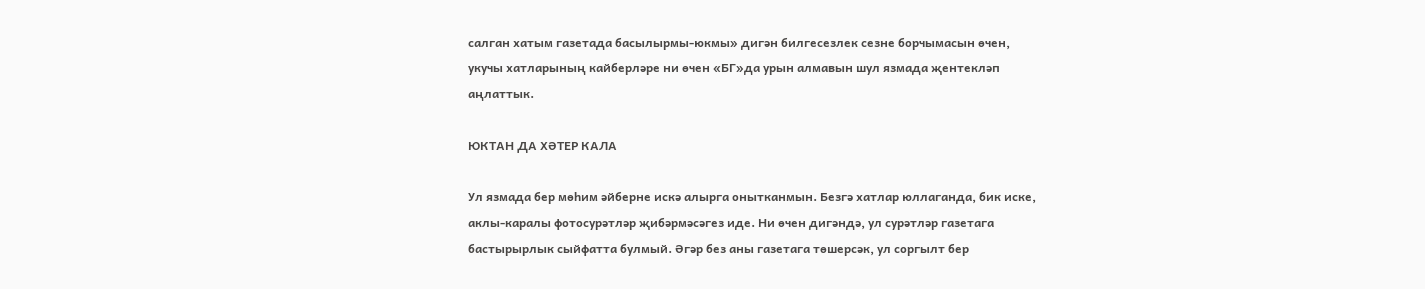салган хатым газетада басылырмы-юкмы» дигән билгесезлек сезне борчымасын өчен, укучы хатларының кайберләре ни өчен «БГ»да урын алмавын шул язмада җентекләп аңлаттык.

ЮКТАН ДА ХӘТЕР КАЛА

Ул язмада бер мөһим әйберне искә алырга онытканмын. Безгә хатлар юллаганда, бик иске, аклы-каралы фотосурәтләр җибәрмәсәгез иде. Ни өчен дигәндә, ул сурәтләр газетага бастырырлык сыйфатта булмый. Әгәр без аны газетага төшерсәк, ул соргылт бер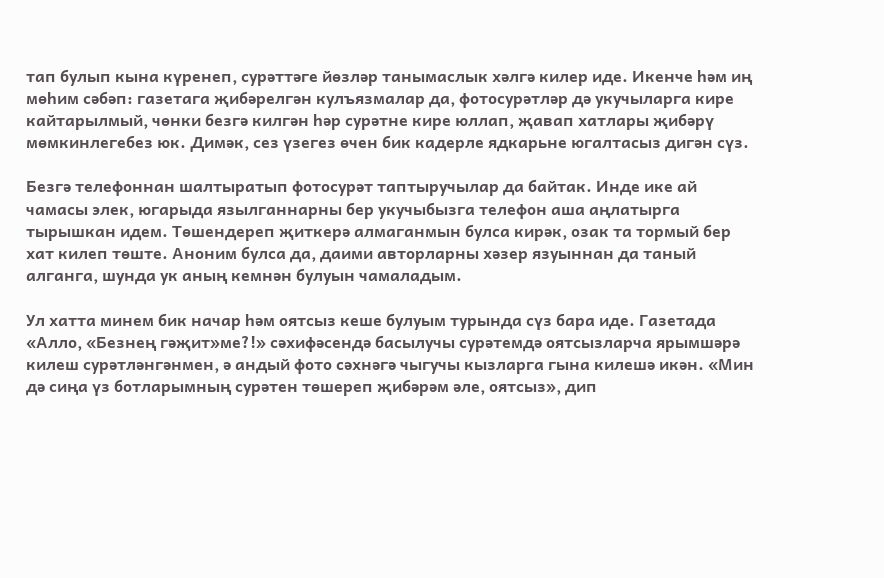тап булып кына күренеп, сурәттәге йөзләр танымаслык хәлгә килер иде. Икенче һәм иң мөһим сәбәп: газетага җибәрелгән кулъязмалар да, фотосурәтләр дә укучыларга кире кайтарылмый, чөнки безгә килгән һәр сурәтне кире юллап, җавап хатлары җибәрү мөмкинлегебез юк. Димәк, сез үзегез өчен бик кадерле ядкарьне югалтасыз дигән сүз.

Безгә телефоннан шалтыратып фотосурәт таптыручылар да байтак. Инде ике ай чамасы элек, югарыда язылганнарны бер укучыбызга телефон аша аңлатырга тырышкан идем. Төшендереп җиткерә алмаганмын булса кирәк, озак та тормый бер хат килеп төште. Аноним булса да, даими авторларны хәзер язуыннан да таный алганга, шунда ук аның кемнән булуын чамаладым.

Ул хатта минем бик начар һәм оятсыз кеше булуым турында сүз бара иде. Газетада «Алло, «Безнең гәҗит»ме?!» сәхифәсендә басылучы сурәтемдә оятсызларча ярымшәрә килеш сурәтләнгәнмен, ә андый фото сәхнәгә чыгучы кызларга гына килешә икән. «Мин дә сиңа үз ботларымның сурәтен төшереп җибәрәм әле, оятсыз», дип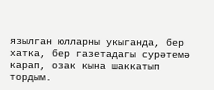язылган юлларны укыганда, бер хатка, бер газетадагы сурәтемә карап, озак кына шаккатып тордым.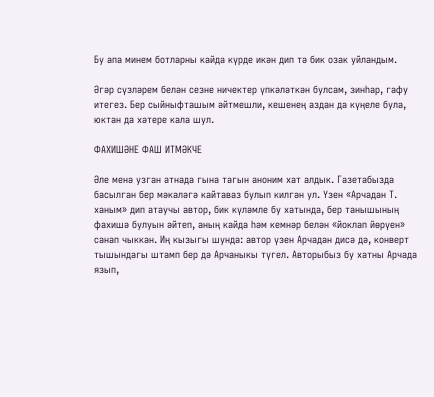Бу апа минем ботларны кайда күрде икән дип тә бик озак уйландым.

Әгәр сүзләрем белән сезне ничектер үпкәләткән булсам, зинһар, гафу итегез. Бер сыйныфташым әйтмешли, кешенең аздан да күңеле була, юктан да хәтере кала шул.

ФАХИШӘНЕ ФАШ ИТМӘКЧЕ

Әле менә узган атнада гына тагын аноним хат алдык. Газетабызда басылган бер мәкаләгә кайтаваз булып килгән ул. Үзен «Арчадан Т. ханым» дип атаучы автор, бик күләмле бу хатында, бер танышының фахишә булуын әйтеп, аның кайда һәм кемнәр белән «йоклап йөрүен» санап чыккан. Иң кызыгы шунда: автор үзен Арчадан дисә дә, конверт тышындагы штамп бер дә Арчаныкы түгел. Авторыбыз бу хатны Арчада язып,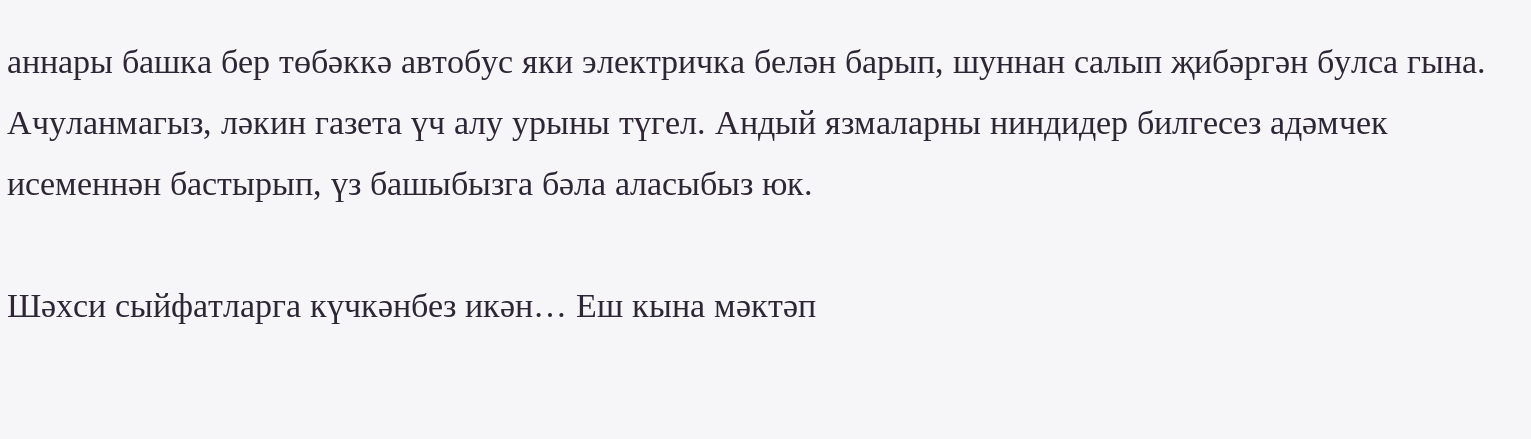аннары башка бер төбәккә автобус яки электричка белән барып, шуннан салып җибәргән булса гына. Ачуланмагыз, ләкин газета үч алу урыны түгел. Андый язмаларны ниндидер билгесез адәмчек исеменнән бастырып, үз башыбызга бәла аласыбыз юк.

Шәхси сыйфатларга күчкәнбез икән… Еш кына мәктәп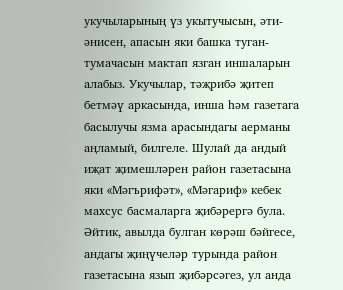укучыларының үз укытучысын, әти-әнисен, апасын яки башка туган-тумачасын мактап язган иншаларын алабыз. Укучылар, тәҗрибә җитеп бетмәү аркасында, инша һәм газетага басылучы язма арасындагы аерманы аңламый, билгеле. Шулай да андый иҗат җимешләрен район газетасына яки «Мәгърифәт», «Мәгариф» кебек махсус басмаларга җибәрергә була. Әйтик, авылда булган көрәш бәйгесе, андагы җиңүчеләр турында район газетасына язып җибәрсәгез, ул анда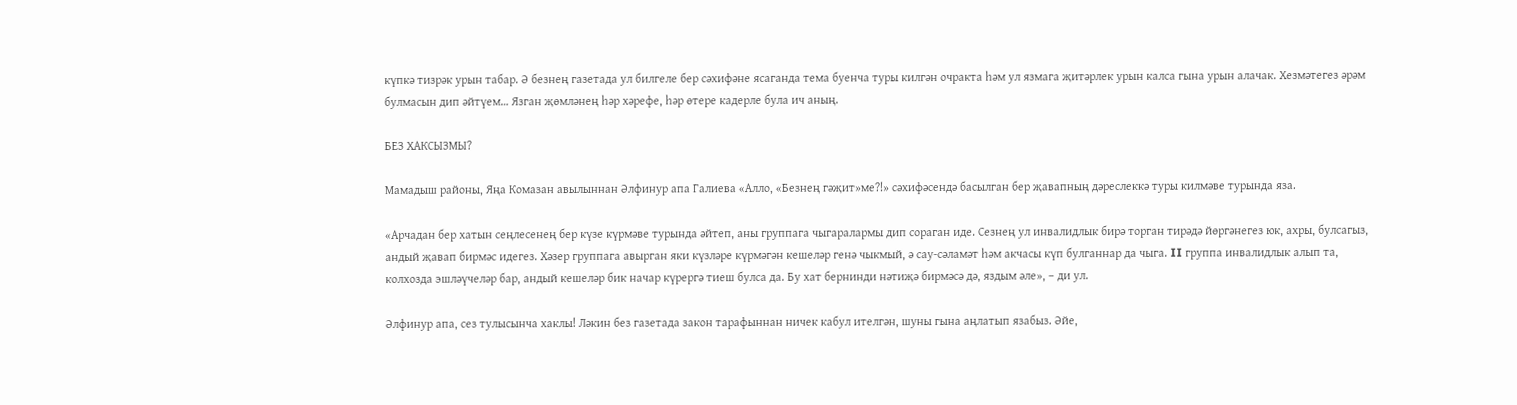күпкә тизрәк урын табар. Ә безнең газетада ул билгеле бер сәхифәне ясаганда тема буенча туры килгән очракта һәм ул язмага җитәрлек урын калса гына урын алачак. Хезмәтегез әрәм булмасын дип әйтүем… Язган җөмләнең һәр хәрефе, һәр өтере кадерле була ич аның.

БЕЗ ХАКСЫЗМЫ?

Мамадыш районы, Яңа Комазан авылыннан Әлфинур апа Галиева «Алло, «Безнең гәҗит»ме?!» сәхифәсендә басылган бер җавапның дәреслеккә туры килмәве турында яза.

«Арчадан бер хатын сеңлесенең бер күзе күрмәве турында әйтеп, аны группага чыгаралармы дип сораган иде. Сезнең ул инвалидлык бирә торган тирәдә йөргәнегез юк, ахры, булсагыз, андый җавап бирмәс идегез. Хәзер группага авырган яки күзләре күрмәгән кешеләр генә чыкмый, ә сау-сәламәт һәм акчасы күп булганнар да чыга. II группа инвалидлык алып та, колхозда эшләүчеләр бар, андый кешеләр бик начар күрергә тиеш булса да. Бу хат бернинди нәтиҗә бирмәсә дә, яздым әле», – ди ул.

Әлфинур апа, сез тулысынча хаклы! Ләкин без газетада закон тарафыннан ничек кабул ителгән, шуны гына аңлатып язабыз. Әйе,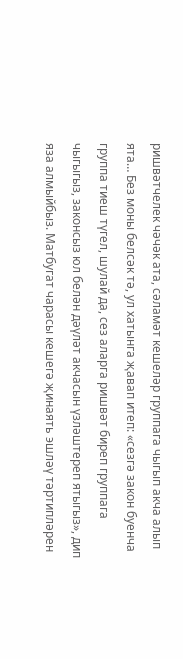ришвәтчелек чәчәк ата, сәламәт кешеләр группага чыгып акча алып ята… Без моны белсәк тә, ул хатынга җавап итеп: «сезгә закон буенча группа тиеш түгел, шулай да, сез аларга ришвәт биреп группага чыгыгыз, законсыз юл белән дәүләт акчасын үзләштереп ятыгыз», дип яза алмыйбыз. Матбугат чарасы кешегә җинаять эшләү тәртипләрен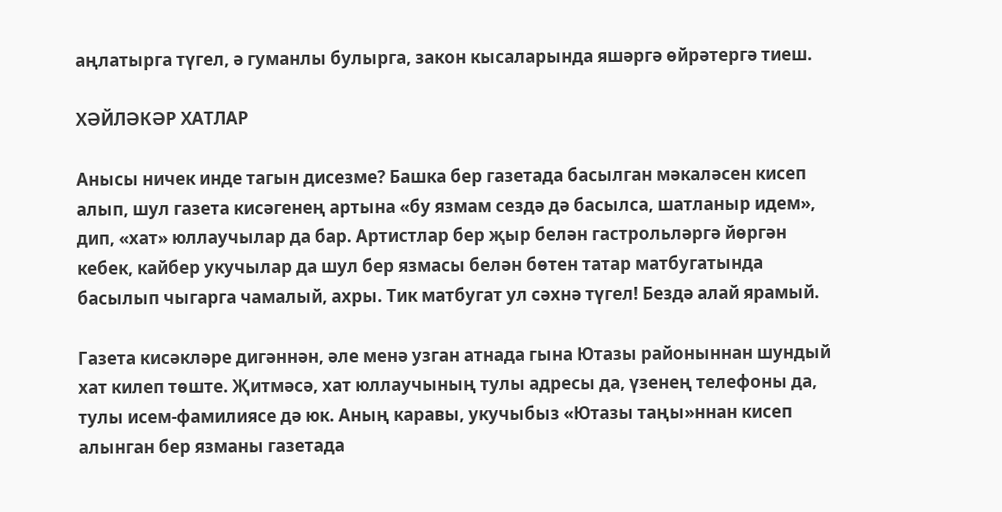аңлатырга түгел, ә гуманлы булырга, закон кысаларында яшәргә өйрәтергә тиеш.

ХӘЙЛӘКӘР ХАТЛАР

Анысы ничек инде тагын дисезме? Башка бер газетада басылган мәкаләсен кисеп алып, шул газета кисәгенең артына «бу язмам сездә дә басылса, шатланыр идем», дип, «хат» юллаучылар да бар. Артистлар бер җыр белән гастрольләргә йөргән кебек, кайбер укучылар да шул бер язмасы белән бөтен татар матбугатында басылып чыгарга чамалый, ахры. Тик матбугат ул сәхнә түгел! Бездә алай ярамый.

Газета кисәкләре дигәннән, әле менә узган атнада гына Ютазы районыннан шундый хат килеп төште. Җитмәсә, хат юллаучының тулы адресы да, үзенең телефоны да, тулы исем-фамилиясе дә юк. Аның каравы, укучыбыз «Ютазы таңы»ннан кисеп алынган бер язманы газетада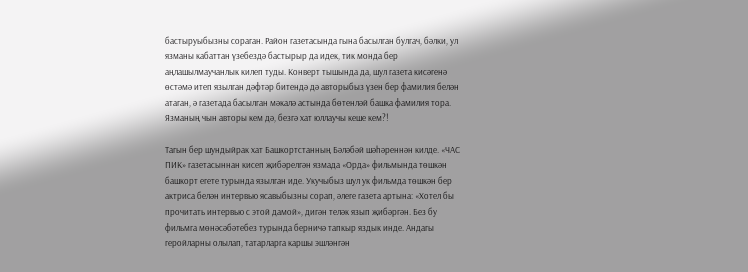бастыруыбызны сораган. Район газетасында гына басылган булгач, бәлки, ул язманы кабаттан үзебездә бастырыр да идек, тик монда бер аңлашылмаучанлык килеп туды. Конверт тышында да, шул газета кисәгенә өстәмә итеп язылган дәфтәр битендә дә авторыбыз үзен бер фамилия белән атаган, ә газетада басылган мәкалә астында бөтенләй башка фамилия тора. Язманың чын авторы кем дә, безгә хат юллаучы кеше кем?!

Тагын бер шундыйрак хат Башкортстанның Бәләбәй шәһәреннән килде. «ЧАС ПИК» газетасыннан кисеп җибәрелгән язмада «Орда» фильмында төшкән башкорт егете турында язылган иде. Укучыбыз шул ук фильмда төшкән бер актриса белән интервью ясавыбызны сорап, әлеге газета артына: «Хотел бы прочитать интервью с этой дамой», дигән теләк язып җибәргән. Без бу фильмга мөнәсәбәтебез турында берничә тапкыр яздык инде. Андагы геройларны олылап, татарларга каршы эшләнгән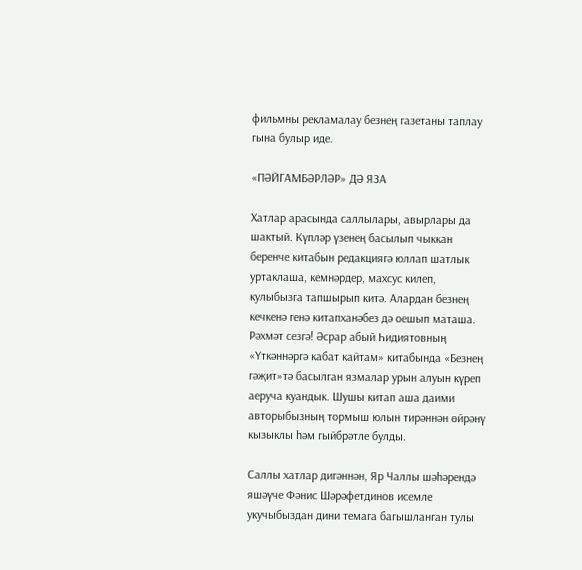фильмны рекламалау безнең газетаны таплау гына булыр иде.

«ПӘЙГАМБӘРЛӘР» ДӘ ЯЗА

Хатлар арасында саллылары, авырлары да шактый. Күпләр үзенең басылып чыккан беренче китабын редакциягә юллап шатлык уртаклаша, кемнәрдер, махсус килеп, кулыбызга тапшырып китә. Алардан безнең кечкенә генә китапханәбез дә оешып маташа. Рәхмәт сезгә! Әсрар абый Һидиятовның «Үткәннәргә кабат кайтам» китабында «Безнең гәҗит»тә басылган язмалар урын алуын күреп аеруча куандык. Шушы китап аша даими авторыбызның тормыш юлын тирәннән өйрәнү кызыклы һәм гыйбрәтле булды.

Саллы хатлар дигәннән, Яр Чаллы шәһәрендә яшәүче Фәнис Шәрәфетдинов исемле укучыбыздан дини темага багышланган тулы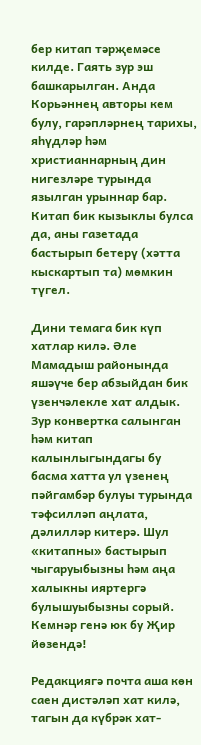бер китап тәрҗемәсе килде. Гаять зур эш башкарылган. Анда Корьәннең авторы кем булу, гарәпләрнең тарихы, яһүдләр һәм христианнарның дин нигезләре турында язылган урыннар бар. Китап бик кызыклы булса да, аны газетада бастырып бетерү (хәтта кыскартып та) мөмкин түгел.

Дини темага бик күп хатлар килә. Әле Мамадыш районында яшәүче бер абзыйдан бик үзенчәлекле хат алдык. Зур конвертка салынган һәм китап калынлыгындагы бу басма хатта ул үзенең пәйгамбәр булуы турында тәфсилләп аңлата, дәлилләр китерә. Шул «китапны» бастырып чыгаруыбызны һәм аңа халыкны ияртергә булышуыбызны сорый. Кемнәр генә юк бу Җир йөзендә!

Редакциягә почта аша көн саен дистәләп хат килә, тагын да күбрәк хат-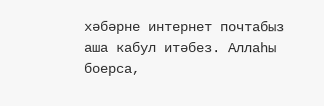хәбәрне интернет почтабыз аша кабул итәбез. Аллаһы боерса,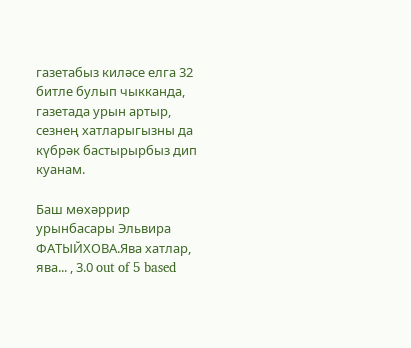газетабыз киләсе елга 32 битле булып чыкканда, газетада урын артыр, сезнең хатларыгызны да күбрәк бастырырбыз дип куанам.

Баш мөхәррир урынбасары Эльвира ФАТЫЙХОВА.Ява хатлар, ява... , 3.0 out of 5 based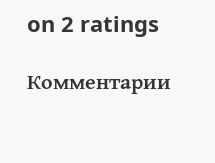on 2 ratings

Комментарии